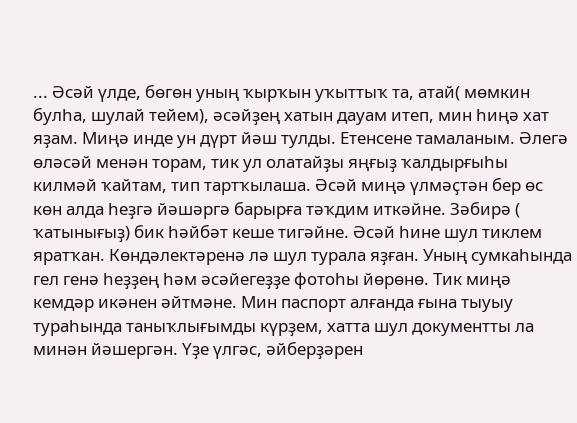... Әсәй үлде, бөгөн уның ҡырҡын уҡыттыҡ та, атай( мөмкин булһа, шулай тейем), әсәйҙең хатын дауам итеп, мин һиңә хат яҙам. Миңә инде ун дүрт йәш тулды. Етенсене тамаланым. Әлегә өләсәй менән торам, тик ул олатайҙы яңғыҙ ҡалдырғыһы килмәй ҡайтам, тип тартҡылаша. Әсәй миңә үлмәҫтән бер өс көн алда һеҙгә йәшәргә барырға тәҡдим иткәйне. Зәбирә ( ҡатынығыҙ) бик һәйбәт кеше тигәйне. Әсәй һине шул тиклем яратҡан. Көндәлектәренә лә шул турала яҙған. Уның сумкаһында гел генә һеҙҙең һәм әсәйегеҙҙе фотоһы йөрөнө. Тик миңә кемдәр икәнен әйтмәне. Мин паспорт алғанда ғына тыуыу тураһында таныҡлығымды күрҙем, хатта шул документты ла минән йәшергән. Үҙе үлгәс, әйберҙәрен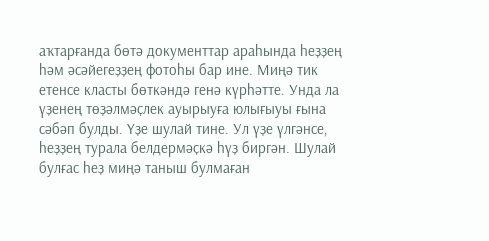аҡтарғанда бөтә документтар араһында һеҙҙең һәм әсәйегеҙҙең фотоһы бар ине. Миңә тик етенсе класты бөткәндә генә күрһәтте. Унда ла үҙенең төҙәлмәҫлек ауырыуға юлығыуы ғына сәбәп булды. Үҙе шулай тине. Ул үҙе үлгәнсе, һеҙҙең турала белдермәҫкә һүҙ биргән. Шулай булғас һеҙ миңә таныш булмаған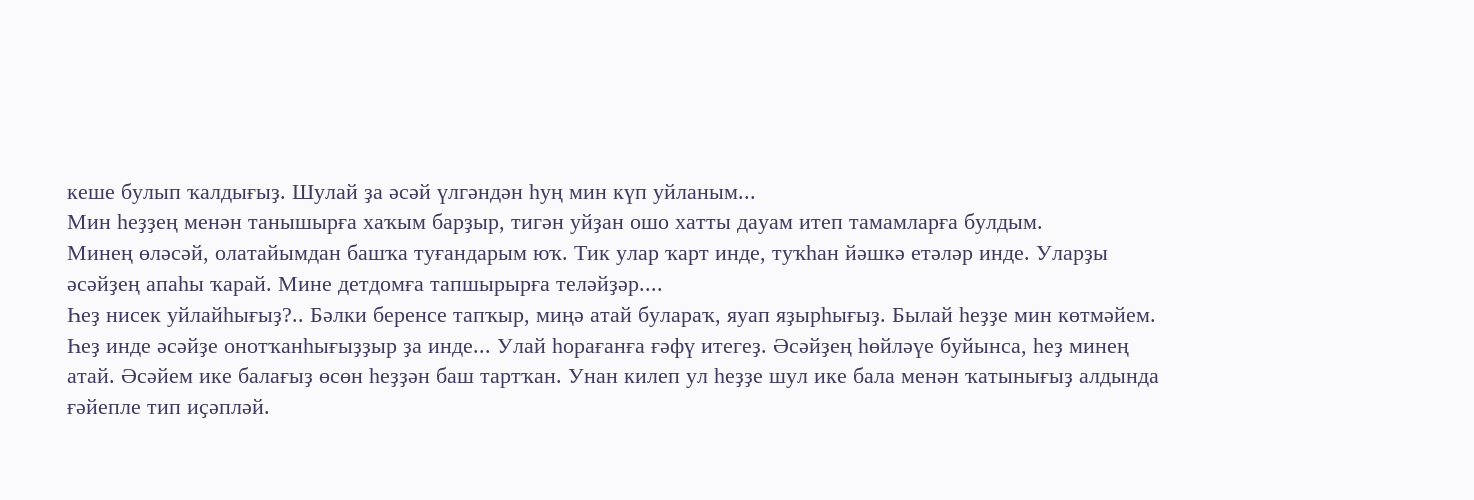кеше булып ҡалдығыҙ. Шулай ҙа әсәй үлгәндән һуң мин күп уйланым...
Мин һеҙҙең менән танышырға хаҡым барҙыр, тигән уйҙан ошо хатты дауам итеп тамамларға булдым.
Минең өләсәй, олатайымдан башҡа туғандарым юҡ. Тик улар ҡарт инде, туҡһан йәшкә етәләр инде. Уларҙы әсәйҙең апаһы ҡарай. Мине детдомға тапшырырға теләйҙәр....
Һеҙ нисек уйлайһығыҙ?.. Бәлки беренсе тапҡыр, миңә атай булараҡ, яуап яҙырһығыҙ. Былай һеҙҙе мин көтмәйем. Һеҙ инде әсәйҙе онотҡанһығыҙҙыр ҙа инде... Улай һорағанға ғәфү итегеҙ. Әсәйҙең һөйләүе буйынса, һеҙ минең атай. Әсәйем ике балағыҙ өсөн һеҙҙән баш тартҡан. Унан килеп ул һеҙҙе шул ике бала менән ҡатынығыҙ алдында ғәйепле тип иҫәпләй.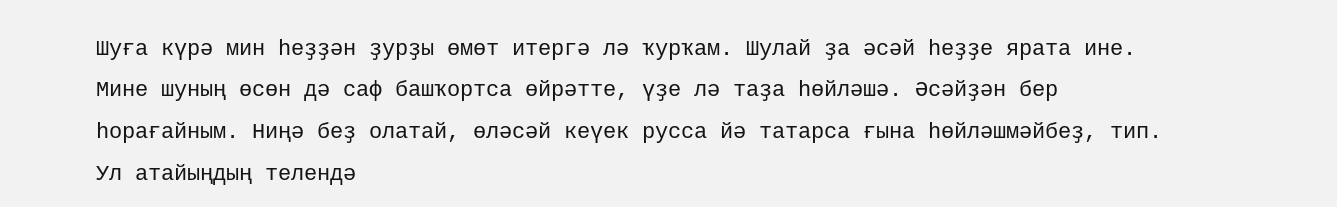Шуға күрә мин һеҙҙән ҙурҙы өмөт итергә лә ҡурҡам. Шулай ҙа әсәй һеҙҙе ярата ине. Мине шуның өсөн дә саф башҡортса өйрәтте, үҙе лә таҙа һөйләшә. Әсәйҙән бер һорағайным. Ниңә беҙ олатай, өләсәй кеүек русса йә татарса ғына һөйләшмәйбеҙ, тип. Ул атайыңдың телендә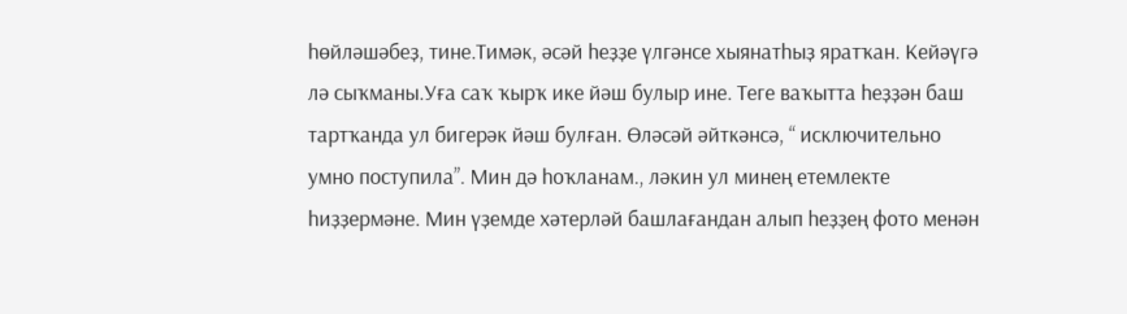һөйләшәбеҙ, тине.Тимәк, әсәй һеҙҙе үлгәнсе хыянатһыҙ яратҡан. Кейәүгә лә сыҡманы.Уға саҡ ҡырҡ ике йәш булыр ине. Теге ваҡытта һеҙҙән баш тартҡанда ул бигерәк йәш булған. Өләсәй әйткәнсә, “ исключительно умно поступила”. Мин дә һоҡланам., ләкин ул минең етемлекте һиҙҙермәне. Мин үҙемде хәтерләй башлағандан алып һеҙҙең фото менән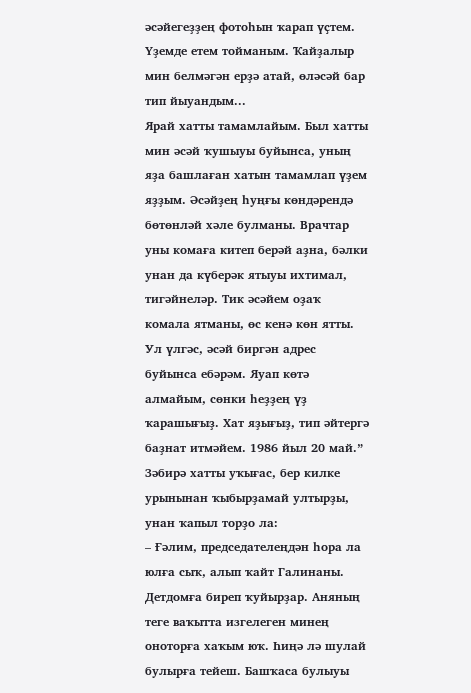әсәйегеҙҙең фотоһын ҡарап үҫтем. Үҙемде етем тойманым. Ҡайҙалыр мин белмәгән ерҙә атай, өләсәй бар тип йыуандым...
Ярай хатты тамамлайым. Был хатты мин әсәй ҡушыуы буйынса, уның яҙа башлаған хатын тамамлап үҙем яҙҙым. Әсәйҙең һуңғы көндәрендә бөтөнләй хәле булманы. Врачтар уны комаға китеп берәй аҙна, бәлки унан да күберәк ятыуы ихтимал, тигәйнеләр. Тик әсәйем оҙаҡ комала ятманы, өс кенә көн ятты. Ул үлгәс, әсәй биргән адрес буйынса ебәрәм. Яуап көтә алмайым, сөнки һеҙҙең үҙ ҡарашығыҙ. Хат яҙығыҙ, тип әйтергә баҙнат итмәйем. 1986 йыл 20 май.”
Зәбирә хатты уҡығас, бер килке урынынан ҡыбырҙамай ултырҙы, унан ҡапыл торҙо ла:
– Ғәлим, председателеңдән һора ла юлға сыҡ, алып ҡайт Галинаны. Детдомға биреп ҡуйырҙар. Аняның теге ваҡытта изгелеген минең оноторға хаҡым юҡ. Һиңә лә шулай булырға тейеш. Башҡаса булыуы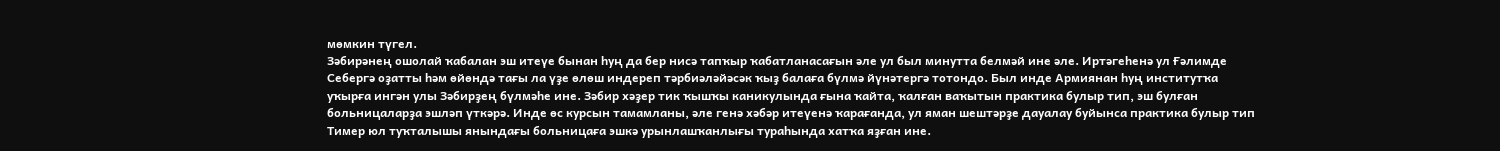мөмкин түгел.
Зәбирәнең ошолай ҡабалан эш итеүе бынан һуң да бер нисә тапҡыр ҡабатланасағын әле ул был минутта белмәй ине әле. Иртәгеһенә ул Ғәлимде Себергә оҙатты һәм өйөндә тағы ла үҙе өлөш индереп тәрбиәләйәсәк ҡыҙ балаға бүлмә йүнәтергә тотондо. Был инде Армиянан һуң институтҡа уҡырға ингән улы Зәбирҙең бүлмәһе ине. Зәбир хәҙер тик ҡышҡы каникулында ғына ҡайта, ҡалған ваҡытын практика булыр тип, эш булған больницаларҙа эшләп үткәрә. Инде өс курсын тамамланы, әле генә хәбәр итеүенә ҡарағанда, ул яман шештәрҙе дауалау буйынса практика булыр тип Тимер юл туҡталышы янындағы больницаға эшкә урынлашҡанлығы тураһында хатҡа яҙған ине.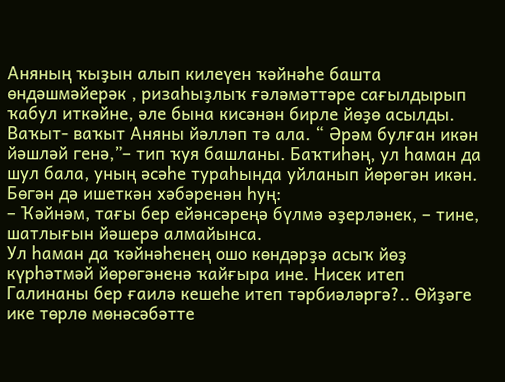Аняның ҡыҙын алып килеүен ҡәйнәһе башта өндәшмәйерәк , ризаһыҙлыҡ ғәләмәттәре сағылдырып ҡабул иткәйне, әле бына кисәнән бирле йөҙө асылды. Ваҡыт- ваҡыт Аняны йәлләп тә ала. “ Әрәм булған икән йәшләй генә,”– тип ҡуя башланы. Баҡтиһәң, ул һаман да шул бала, уның әсәһе тураһында уйланып йөрөгән икән. Бөгән дә ишеткән хәбәренән һуң:
– Ҡәйнәм, тағы бер ейәнсәреңә бүлмә әҙерләнек, – тине, шатлығын йәшерә алмайынса.
Ул һаман да ҡәйнәһенең ошо көндәрҙә асыҡ йөҙ күрһәтмәй йөрөгәненә ҡайғыра ине. Нисек итеп Галинаны бер ғаилә кешеһе итеп тәрбиәләргә?.. Өйҙәге ике төрлө мөнәсәбәтте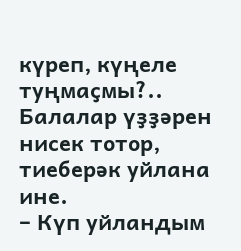күреп, күңеле туңмаҫмы?.. Балалар үҙҙәрен нисек тотор, тиеберәк уйлана ине.
– Күп уйландым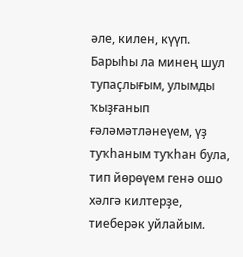әле, килен, күүп. Барыһы ла минең шул тупаҫлығым, улымды ҡыҙғанып ғәләмәтләнеүем, үҙ туҡһаным туҡһан була, тип йөрөүем генә ошо хәлгә килтерҙе, тиеберәк уйлайым.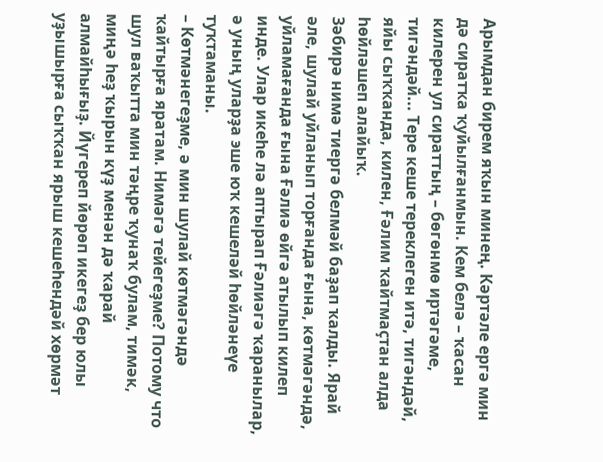Арымдан бирем яҡын минең. Кәртәле ергә мин дә сиратҡа ҡуйылғанмын. Кем белә – ҡасан килерен ул сираттың – бөгөнмө иртәгәме, тигәндәй... Тере кеше тереклеген итә, тигәндәй, яйы сыҡҡанда, килен, Ғәлим ҡайтмаҫтан алда һөйләшеп алайыҡ.
Зәбирә нимә тиергә белмәй баҙап ҡалды. Ярай әле, шулай уйланып торғанда ғына, көтмәгәндә, уйламағанда ғына Ғәлиә өйгә атылып килеп инде. Улар икеһе лә аптырап Ғәлиәгә ҡаранылар, ә уның уларҙа эше юҡ кешеләй һөйләнеүе туҡтаманы.
– Көтмәнегеҙме, ә мин шулай көтмәгәндә ҡайтырға яратам. Нимәгә тейегеҙме? Потому что шул ваҡытта мин тәңре ҡунаҡ булам, тимәк, миңә һеҙ ҡырын күҙ менән дә ҡарай алмайһығыҙ. Йүгереп йөрөп икегеҙ бер юлы уҙышырға сыҡҡан ярыш кешеһендәй хөрмәт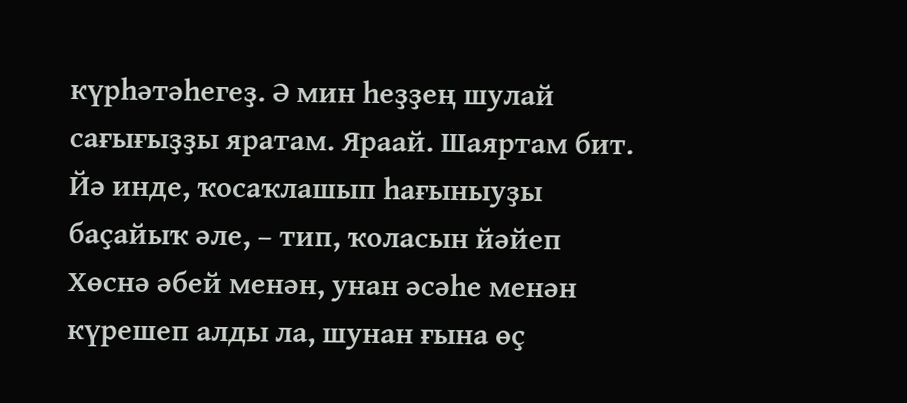күрһәтәһегеҙ. Ә мин һеҙҙең шулай сағығыҙҙы яратам. Яраай. Шаяртам бит. Йә инде, ҡосаҡлашып һағыныуҙы баҫайыҡ әле, – тип, ҡоласын йәйеп Хөснә әбей менән, унан әсәһе менән күрешеп алды ла, шунан ғына өҫ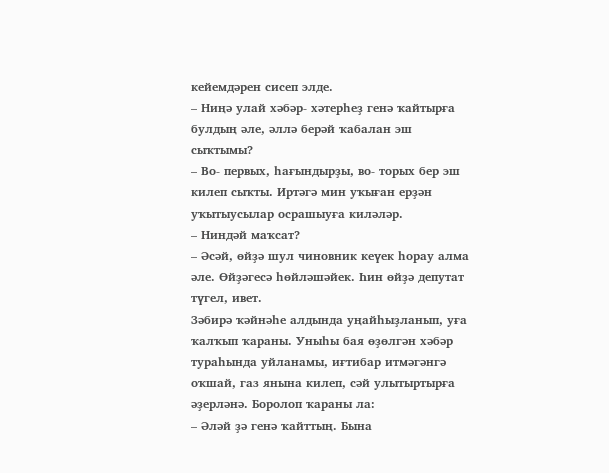кейемдәрен сисеп элде.
– Ниңә улай хәбәр- хәтерһеҙ генә ҡайтырға булдың әле, әллә берәй ҡабалан эш сыҡтымы?
– Во- первых, һағындырҙы, во- торых бер эш килеп сыҡты. Иртәгә мин уҡыған ерҙән уҡытыусылар осрашыуға киләләр.
– Ниндәй маҡсат?
– Әсәй, өйҙә шул чиновник кеүек һорау алма әле. Өйҙәгесә һөйләшәйек. Һин өйҙә депутат түгел, ивет.
Зәбирә ҡәйнәһе алдында уңайһыҙланып, уға ҡалҡып ҡараны. Уныһы бая өҙөлгән хәбәр тураһында уйланамы, иғтибар итмәгәнгә оҡшай, газ янына килеп, сәй улытыртырға әҙерләнә. Боролоп ҡараны ла:
– Әләй ҙә генә ҡайттың. Бына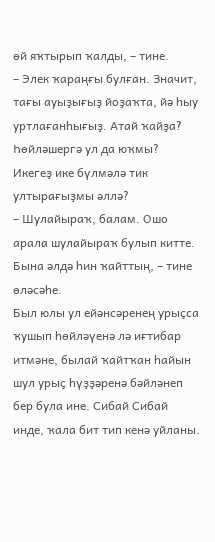өй яҡтырып ҡалды, – тине.
– Элек ҡараңғы булған. Значит, тағы ауыҙығыҙ йоҙаҡта, йә һыу уртлағанһығыҙ. Атай ҡайҙа? Һөйләшергә ул да юҡмы? Икегеҙ ике бүлмәлә тик ултырағыҙмы әллә?
– Шулайыраҡ, балам. Ошо арала шулайыраҡ булып китте. Бына әлдә һин ҡайттың, – тине өләсәһе.
Был юлы ул ейәнсәренең урыҫса ҡушып һөйләүенә лә иғтибар итмәне, былай ҡайтҡан һайын шул урыҫ һүҙҙәренә бәйләнеп бер була ине. Сибай Сибай инде, ҡала бит тип кенә уйланы.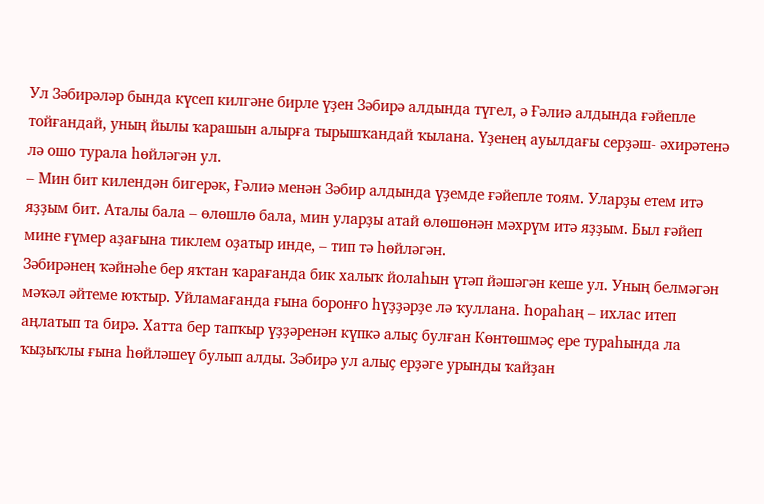Ул Зәбирәләр бында күсеп килгәне бирле үҙен Зәбирә алдында түгел, ә Ғәлиә алдында ғәйепле тойғандай, уның йылы ҡарашын алырға тырышҡандай ҡылана. Үҙенең ауылдағы серҙәш- әхирәтенә лә ошо турала һөйләгән ул.
– Мин бит килендән бигерәк, Ғәлиә менән Зәбир алдында үҙемде ғәйепле тоям. Уларҙы етем итә яҙҙым бит. Аталы бала – өлөшлө бала, мин уларҙы атай өлөшөнән мәхрүм итә яҙҙым. Был ғәйеп мине ғүмер аҙағына тиклем оҙатыр инде, – тип тә һөйләгән.
Зәбирәнең ҡәйнәһе бер яҡтан ҡарағанда бик халыҡ йолаһын үтәп йәшәгән кеше ул. Уның белмәгән мәҡәл әйтеме юҡтыр. Уйламағанда ғына боронғо һүҙҙәрҙе лә ҡуллана. Һораһаң – ихлас итеп аңлатып та бирә. Хатта бер тапҡыр үҙҙәренән күпкә алыҫ булған Көнтөшмәҫ ере тураһында ла ҡыҙыҡлы ғына һөйләшеү булып алды. Зәбирә ул алыҫ ерҙәге урынды ҡайҙан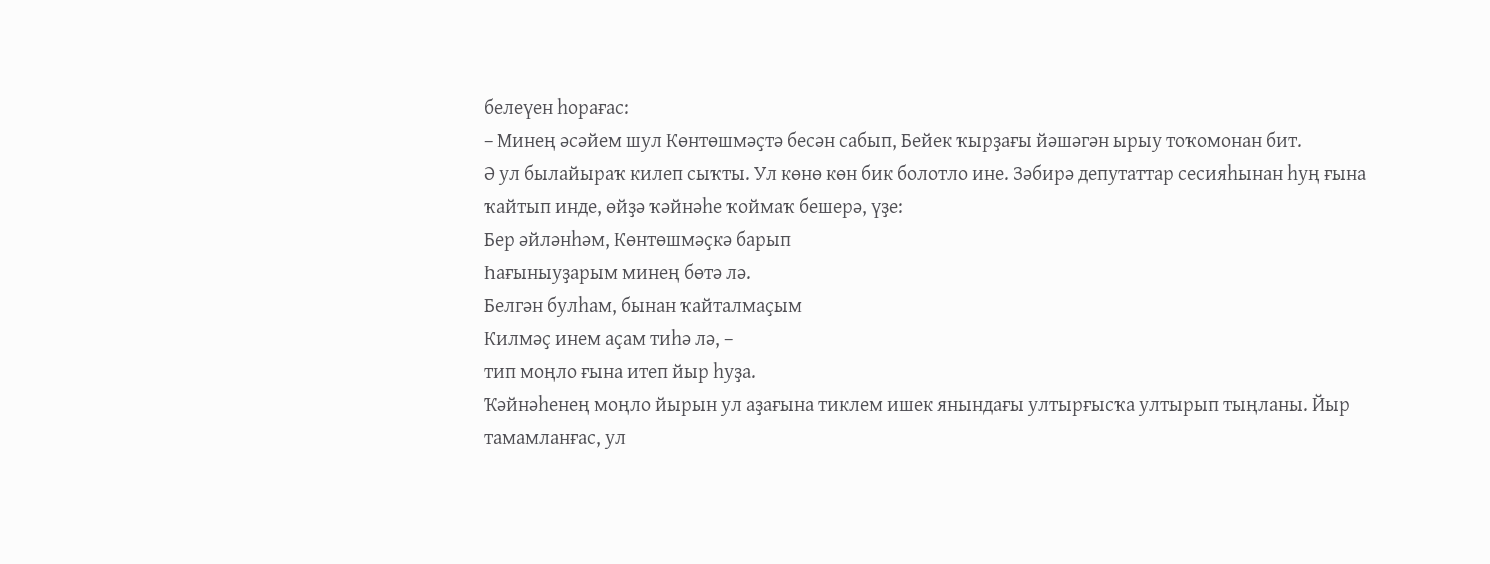белеүен һорағас:
– Минең әсәйем шул Көнтөшмәҫтә бесән сабып, Бейек ҡырҙағы йәшәгән ырыу тоҡомонан бит.
Ә ул былайыраҡ килеп сыҡты. Ул көнө көн бик болотло ине. Зәбирә депутаттар сесияһынан һуң ғына ҡайтып инде, өйҙә ҡәйнәһе ҡоймаҡ бешерә, үҙе:
Бер әйләнһәм, Көнтөшмәҫкә барып
Һағыныуҙарым минең бөтә лә.
Белгән булһам, бынан ҡайталмаҫым
Килмәҫ инем аҫам тиһә лә, –
тип моңло ғына итеп йыр һуҙа.
Ҡәйнәһенең моңло йырын ул аҙағына тиклем ишек янындағы ултырғысҡа ултырып тыңланы. Йыр тамамланғас, ул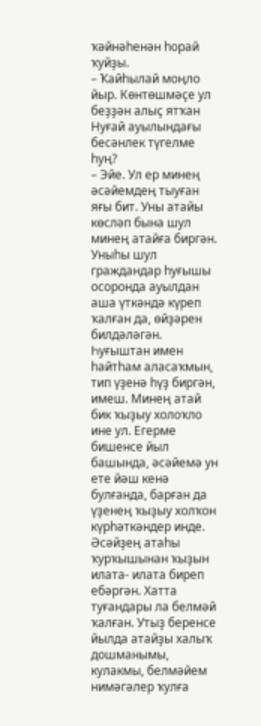ҡәйнәһенән һорай ҡуйҙы.
– Ҡайһылай моңло йыр. Көнтөшмәҫе ул беҙҙән алыҫ ятҡан Нуғай ауылындағы бесәнлек түгелме һуң?
– Эйе. Ул ер минең әсәйемдең тыуған яғы бит. Уны атайы көсләп бына шул минең атайға биргән. Уныһы шул граждандар һуғышы осоронда ауылдан аша үткәндә күреп ҡалған да, өйҙәрен билдәләгән. Һуғыштан имен һайтһам аласаҡмын, тип үҙенә һүҙ биргән, имеш. Минең атай бик ҡыҙыу холоҡло ине ул. Егерме бишенсе йыл башында, әсәйемә ун ете йәш кенә булғанда, барған да үҙенең ҡыҙыу холҡон күрһәткәндер инде. Әсәйҙең атаһы ҡурҡышынан ҡыҙын илата- илата биреп ебәргән. Хатта туғандары ла белмәй ҡалған. Утыҙ беренсе йылда атайҙы халыҡ дошманымы, кулакмы, белмәйем нимәгәлер ҡулға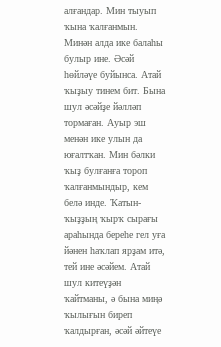алғандар. Мин тыуып ҡына ҡалғанмын. Минән алда ике балаһы булыр ине. Әсәй һөйләүе буйынса. Атай ҡыҙыу тинем бит. Бына шул әсәйҙе йәлләп тормаған. Ауыр эш менән ике улын да юғалтҡан. Мин бәлки ҡыҙ булғанға тороп ҡалғанмындыр, кем белә инде. Ҡатын- ҡыҙҙың ҡырҡ сырағы араһында береһе гел уға йәнен һаҡлап ярҙам итә, тей ине әсәйем. Атай шул китеүҙән ҡайтманы, ә бына миңә ҡылығын биреп ҡалдырған, әсәй әйтеүе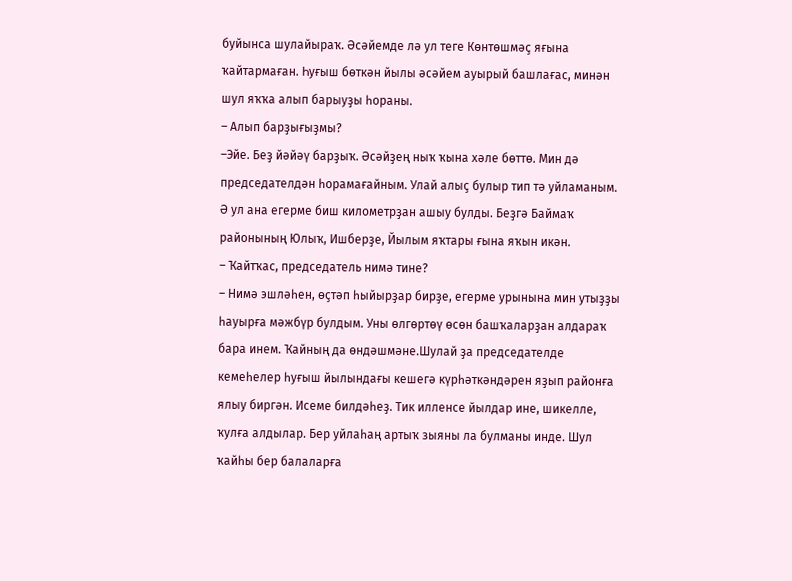буйынса шулайыраҡ. Әсәйемде лә ул теге Көнтөшмәҫ яғына ҡайтармаған. Һуғыш бөткән йылы әсәйем ауырый башлағас, минән шул яҡҡа алып барыуҙы һораны.
– Алып барҙығыҙмы?
–Эйе. Беҙ йәйәү барҙыҡ. Әсәйҙең ныҡ ҡына хәле бөттө. Мин дә председателдән һорамағайным. Улай алыҫ булыр тип тә уйламаным. Ә ул ана егерме биш километрҙан ашыу булды. Беҙгә Баймаҡ районының Юлыҡ, Ишберҙе, Йылым яҡтары ғына яҡын икән.
– Ҡайтҡас, председатель нимә тине?
– Нимә эшләһен, өҫтәп һыйырҙар бирҙе, егерме урынына мин утыҙҙы һауырға мәжбүр булдым. Уны өлгөртөү өсөн башҡаларҙан алдараҡ бара инем. Ҡайның да өндәшмәне.Шулай ҙа председателде кемеһелер һуғыш йылындағы кешегә күрһәткәндәрен яҙып районға ялыу биргән. Исеме билдәһеҙ. Тик илленсе йылдар ине, шикелле, ҡулға алдылар. Бер уйлаһаң артыҡ зыяны ла булманы инде. Шул ҡайһы бер балаларға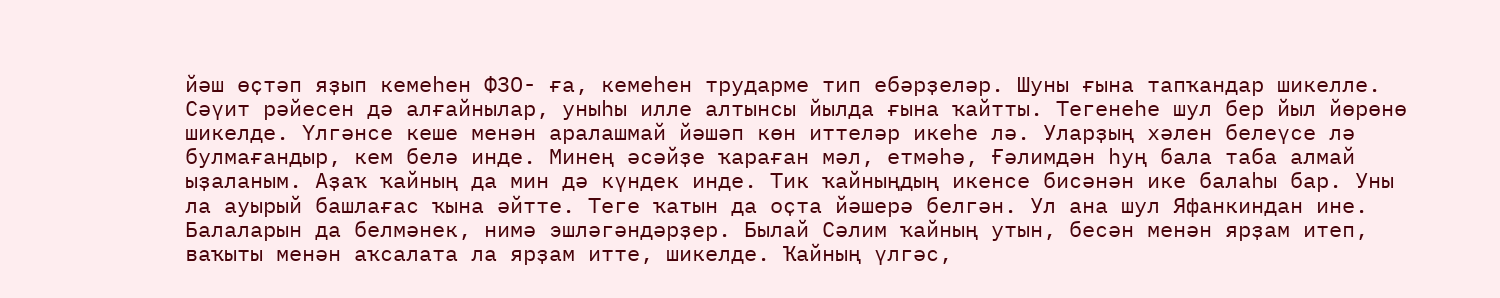йәш өҫтәп яҙып кемеһен ФЗО- ға, кемеһен трударме тип ебәрҙеләр. Шуны ғына тапҡандар шикелле. Сәүит рәйесен дә алғайнылар, уныһы илле алтынсы йылда ғына ҡайтты. Тегенеһе шул бер йыл йөрөнө шикелде. Үлгәнсе кеше менән аралашмай йәшәп көн иттеләр икеһе лә. Уларҙың хәлен белеүсе лә булмағандыр, кем белә инде. Минең әсәйҙе ҡараған мәл, етмәһә, Ғәлимдән һуң бала таба алмай ыҙаланым. Аҙаҡ ҡайның да мин дә күндек инде. Тик ҡайныңдың икенсе бисәнән ике балаһы бар. Уны ла ауырый башлағас ҡына әйтте. Теге ҡатын да оҫта йәшерә белгән. Ул ана шул Яфанкиндан ине. Балаларын да белмәнек, нимә эшләгәндәрҙер. Былай Сәлим ҡайның утын, бесән менән ярҙам итеп, ваҡыты менән аҡсалата ла ярҙам итте, шикелде. Ҡайның үлгәс,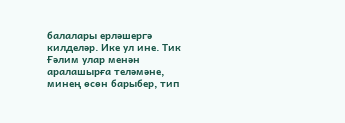балалары ерләшергә килделәр. Ике ул ине. Тик Ғәлим улар менән аралашырға теләмәне, минең өсөн барыбер, тип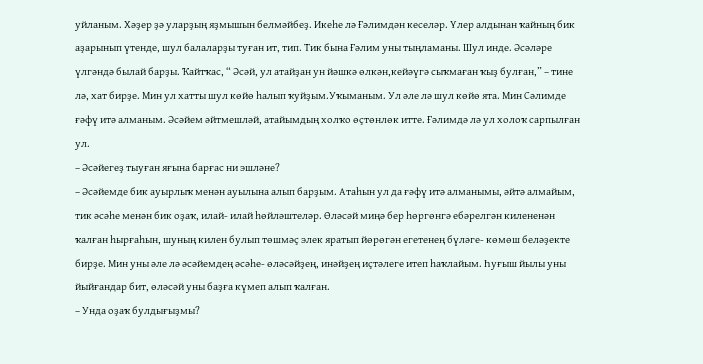уйланым. Хәҙер ҙә уларҙың яҙмышын белмәйбеҙ. Икеһе лә Ғәлимдән кеселәр. Үлер алдынан ҡайның бик аҙарынып үтенде, шул балаларҙы туған ит, тип. Тик бына Ғәлим уны тыңламаны. Шул инде. Әсәләре үлгәндә былай барҙы. Ҡайтҡас, “ Әсәй, ул атайҙан ун йәшкә өлкән,кейәүгә сыҡмаған ҡыҙ булған,” – тине лә, хат бирҙе. Мин ул хатты шул көйө һалып ҡуйҙым.Уҡыманым. Ул әле лә шул көйө ята. Мин Сәлимде ғәфү итә алманым. Әсәйем әйтмешләй, атайымдың холҡо өҫтөнлөк итте. Ғәлимдә лә ул холоҡ сарпылған ул.
– Әсәйегеҙ тыуған яғына барғас ни эшләне?
– Әсәйемде бик ауырлыҡ менән ауылына алып барҙым. Атаһын ул да ғәфү итә алманымы, әйтә алмайым, тик әсәһе менән бик оҙаҡ, илай- илай һөйләштеләр. Өләсәй миңә бер һөргөнгә ебәрелгән килененән ҡалған һырғаһын, шуның килен булып төшмәҫ элек яратып йөрөгән егетенең бүләге- көмөш беләҙекте бирҙе. Мин уны әле лә әсәйемдең әсәһе- өләсәйҙең, инәйҙең иҫтәлеге итеп һаҡлайым. Һуғыш йылы уны йыйғандар бит, өләсәй уны баҙға күмеп алып ҡалған.
– Унда оҙаҡ булдығыҙмы?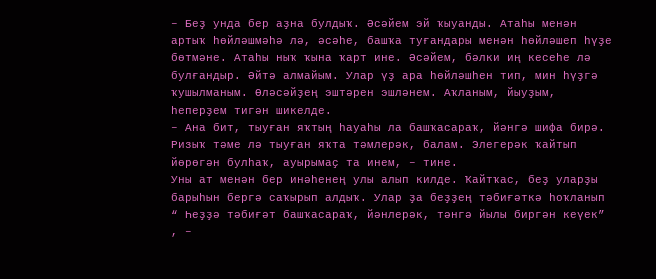– Беҙ унда бер аҙна булдыҡ. Әсәйем эй ҡыуанды. Атаһы менән артыҡ һөйләшмәһә лә, әсәһе, башҡа туғандары менән һөйләшеп һүҙе бөтмәне. Атаһы ныҡ ҡына ҡарт ине. Әсәйем, бәлки иң кесеһе лә булғандыр. Әйтә алмайым. Улар үҙ ара һөйләшһен тип, мин һүҙгә ҡушылманым. Өләсәйҙең эштәрен эшләнем. Аҡланым, йыуҙым, һеперҙем тигән шикелде.
– Ана бит, тыуған яҡтың һауаһы ла башҡасараҡ, йәнгә шифа бирә. Ризыҡ тәме лә тыуған яҡта тәмлерәк, балам. Элегерәк ҡайтып йөрөгән булһаҡ, ауырымаҫ та инем, – тине.
Уны ат менән бер инәһенең улы алып килде. Ҡайтҡас, беҙ уларҙы барыһын бергә саҡырып алдыҡ. Улар ҙа беҙҙең тәбиғәткә һоҡланып “ Һеҙҙә тәбиғәт башҡасараҡ, йәнлерәк, тәнгә йылы биргән кеүек” , –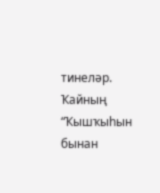тинеләр. Ҡайның “Ҡышҡыһын бынан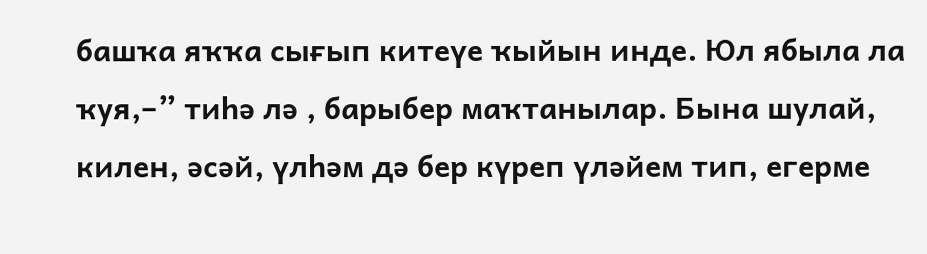башҡа яҡҡа сығып китеүе ҡыйын инде. Юл ябыла ла ҡуя,–” тиһә лә , барыбер маҡтанылар. Бына шулай, килен, әсәй, үлһәм дә бер күреп үләйем тип, егерме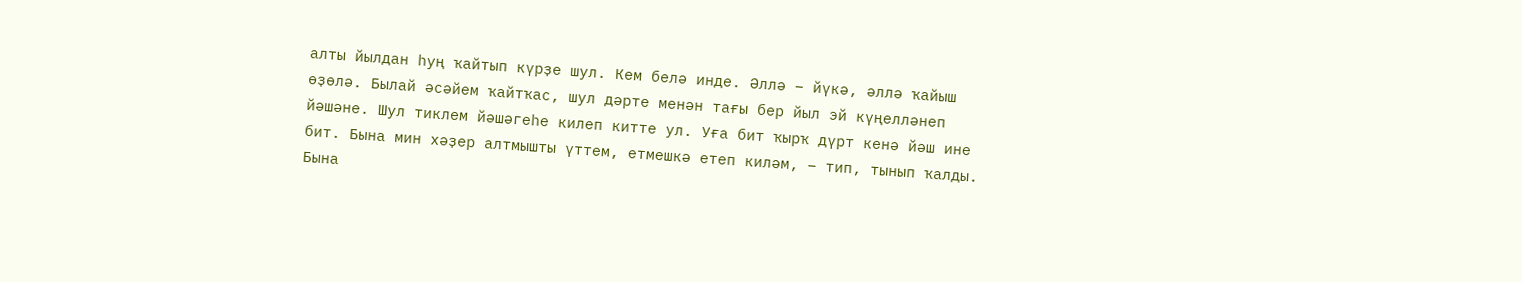алты йылдан һуң ҡайтып күрҙе шул. Кем белә инде. Әллә – йүкә, әллә ҡайыш өҙөлә. Былай әсәйем ҡайтҡас, шул дәрте менән тағы бер йыл эй күңелләнеп йәшәне. Шул тиклем йәшәгеһе килеп китте ул. Уға бит ҡырҡ дүрт кенә йәш ине бит. Бына мин хәҙер алтмышты үттем, етмешкә етеп киләм, – тип, тынып ҡалды.
Бына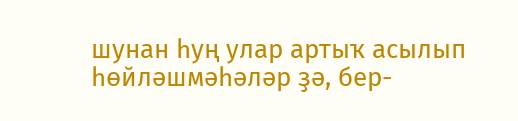шунан һуң улар артыҡ асылып һөйләшмәһәләр ҙә, бер-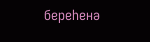береһенә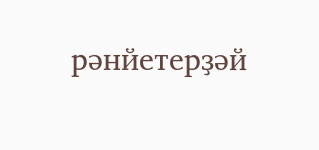рәнйетерҙәй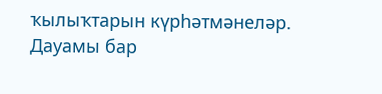ҡылыҡтарын күрһәтмәнеләр.
Дауамы бар